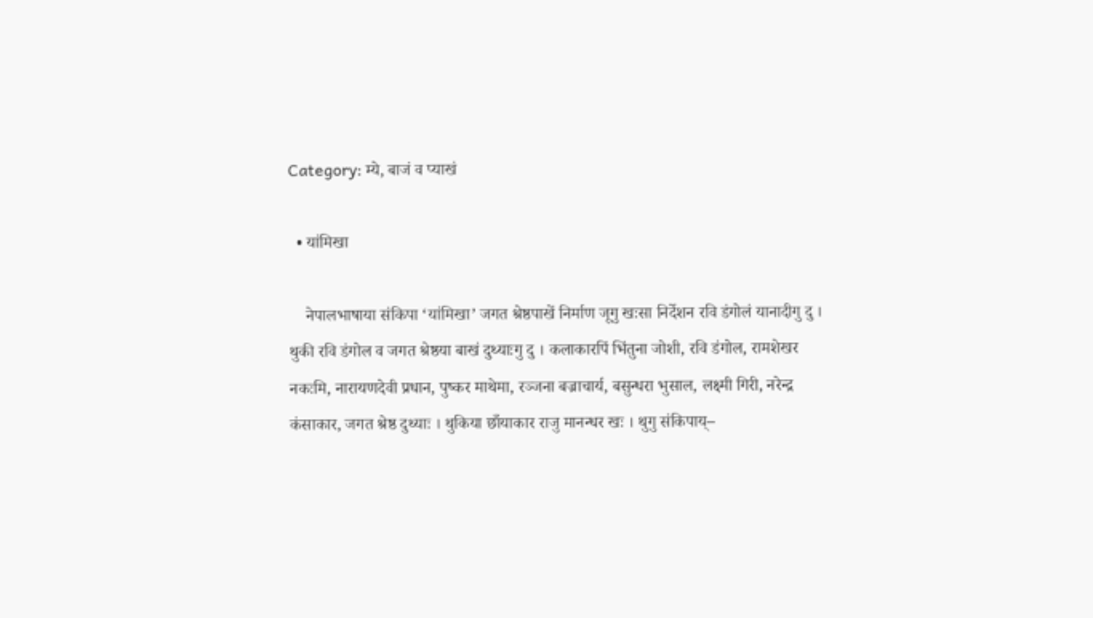Category: म्ये, बाजं व प्याखं

  • यांमिखा

    नेपालभाषाया संकिपा ‘यांमिखा’ जगत श्रेष्ठपाखें निर्माण जूगु खःसा निर्देशन रवि डंगोलं यानादीगु दु । थुकी रवि डंगोल व जगत श्रेष्ठया बाखं दुथ्याःगु दु । कलाकारपिं भिंतुना जोशी, रवि डंगोल, रामशेखर नकःमि, नारायणदेवी प्रधान, पुष्कर माथेमा, रञ्जना बज्राचार्य, बसुन्धरा भुसाल, लक्ष्मी गिरी, नरेन्द्र कंसाकार, जगत श्रेष्ठ दुथ्याः । थुकिया छाँयाकार राजु मानन्धर खः । थुगु संकिपाय्‌–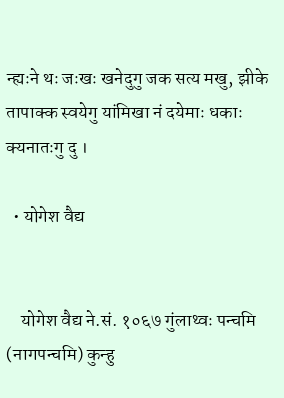न्ह्यःने थः जःखः खनेदुगु जक सत्य मखु, झीके तापाक्क स्वयेगु यांमिखा नं दयेमाः धकाः क्यनातःगु दु ।

  • योगेश वैद्य


    योगेश वैद्य ने.सं. १०६७ गुंलाथ्वः पन्चमि (नागपन्चमि) कुन्हु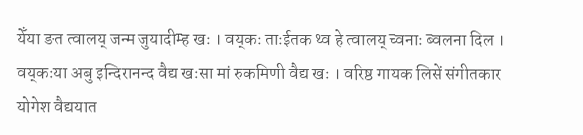येँया ङत त्वालय्‌ जन्म जुयादीम्ह खः । वय्‌कः ताःईतक थ्व हे त्वालय्‌ च्वनाः ब्वलना दिल । वय्‌कःया अबु इन्दिरानन्द वैद्य खःसा मां रुकमिणी वैद्य खः । वरिष्ठ गायक लिसें संगीतकार योगेश वैद्ययात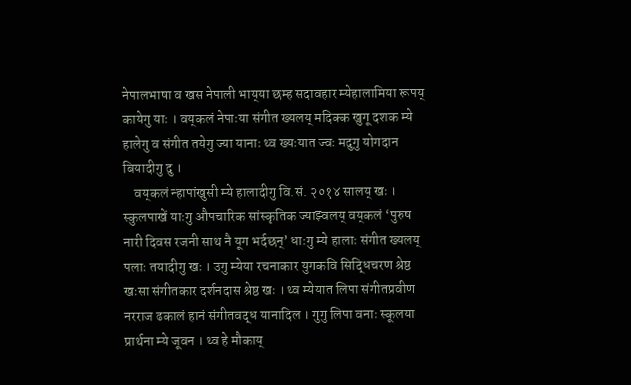नेपालभाषा व खस नेपाली भाय्‌या छम्ह सदावहार म्येहालामिया रूपय्‌ कायेगु याः । वय्‌कलं नेपाःया संगीत ख्यलय्‌ मदिक्क खुगू दशक म्ये हालेगु व संगीत तयेगु ज्या यानाः थ्व ख्यःयात ज्वः मदुगु योगदान बियादीगु दु ।
    वय्‌कलं न्हापांखुसी म्ये हालादीगु वि.सं. २०१४ सालय्‌ खः । स्कुलपाखें याःगु औपचारिक सांस्कृतिक ज्याझ्वलय्‌ वय्‌कलं ‘पुरुष नारी दिवस रजनी साथ नै यूग भर्दछन्’ धाःगु म्ये हालाः संगीत ख्यलय्‌ पलाः तयादीगु खः । उगु म्येया रचनाकार युगकवि सिद्धिचरण श्रेष्ठ खःसा संगीतकार दर्शनदास श्रेष्ठ खः । थ्व म्येयात लिपा संगीतप्रवीण नरराज ढकालं हानं संगीतवद्ध यानादिल । गुगु लिपा वनाः स्कूलया प्रार्थना म्ये जूवन । थ्व हे मौकाय्‌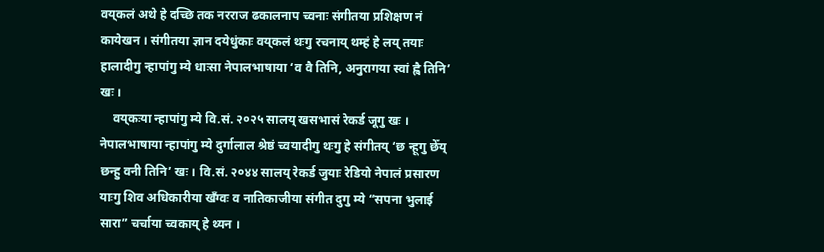वय्‌कलं अथे हे दच्छि तक नरराज ढकालनाप च्वनाः संगीतया प्रशिक्षण नं कायेखन । संगीतया ज्ञान दयेधुंकाः वय्‌कलं थःगु रचनाय्‌ थम्हं हे लय्‌ तयाः हालादीगु न्हापांगु म्ये धाःसा नेपालभाषाया ‘व वै तिनि, अनुरागया स्वां ह्वै तिनि’ खः ।
    वय्‌कःया न्हापांगु म्ये वि.सं. २०२५ सालय्‌ खसभासं रेकर्ड जूगु खः । नेपालभाषाया न्हापांगु म्ये दुर्गालाल श्रेष्ठं च्वयादीगु थःगु हे संगीतय्‌ ‘छ न्हूगु छेँय्‌ छन्हु वनी तिनि’ खः । वि.सं. २०४४ सालय्‌ रेकर्ड जुयाः रेडियो नेपालं प्रसारण याःगु शिव अधिकारीया खँग्वः व नातिकाजीया संगीत दुगु म्ये “सपना भुलाई सारा” चर्चाया च्वकाय्‌ हे थ्यन ।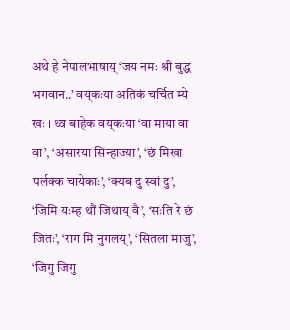अथे हे नेपालभाषाय्‌ ‘जय नमः श्री बुद्ध भगवान..’ वय्‌कःया अतिकं चर्चित म्ये खः । थ्व बाहेक वय्‌कःया ‘वा माया वा वा’, ‘असारया सिन्हाज्या’, ‘छं मिखा पर्लक्क चायेकाः’, ‘क्यब दु स्वां दु’, ‘जिमि यःम्ह थौं जिथाय्‌ वै’, ‘सःति रे छं जितः’, ‘राग मि नुगलय्‌’, ‘सितला माजु’, ‘जिगु जिगु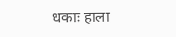धकाः हाला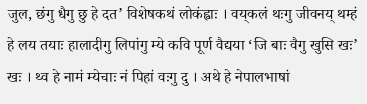जुल, छंगु धैगु छु हे दत’ विशेषकथं लोकंह्वाः । वय्‌कलं थःगु जीवनय्‌ थम्हं हे लय तयाः हालादीगु लिपांगु म्ये कवि पूर्ण वैद्यया ‘जि बाः वैगु खुसि खः’ खः । थ्व हे नामं म्येचाः नं पिहां वःगु दु । अथे हे नेपालभाषां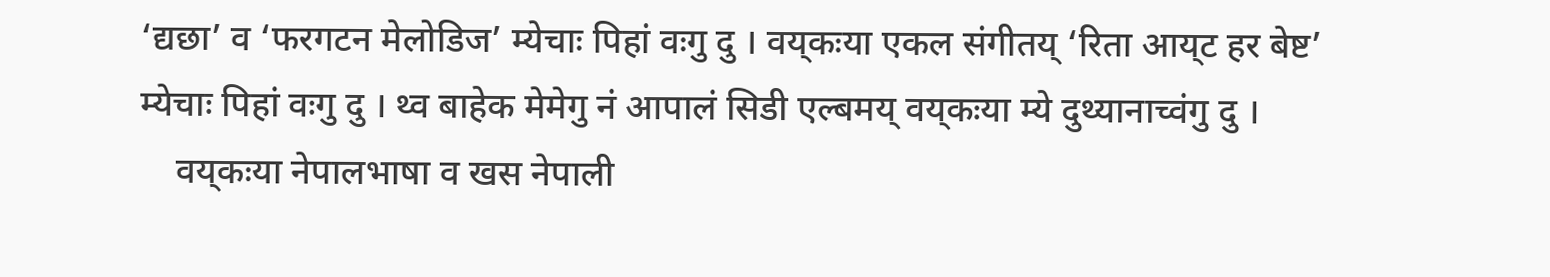‘द्यछा’ व ‘फरगटन मेलोडिज’ म्येचाः पिहां वःगु दु । वय्‌कःया एकल संगीतय्‌ ‘रिता आय्‌ट हर बेष्ट’ म्येचाः पिहां वःगु दु । थ्व बाहेक मेमेगु नं आपालं सिडी एल्बमय्‌ वय्‌कःया म्ये दुथ्यानाच्वंगु दु ।
    वय्‌कःया नेपालभाषा व खस नेपाली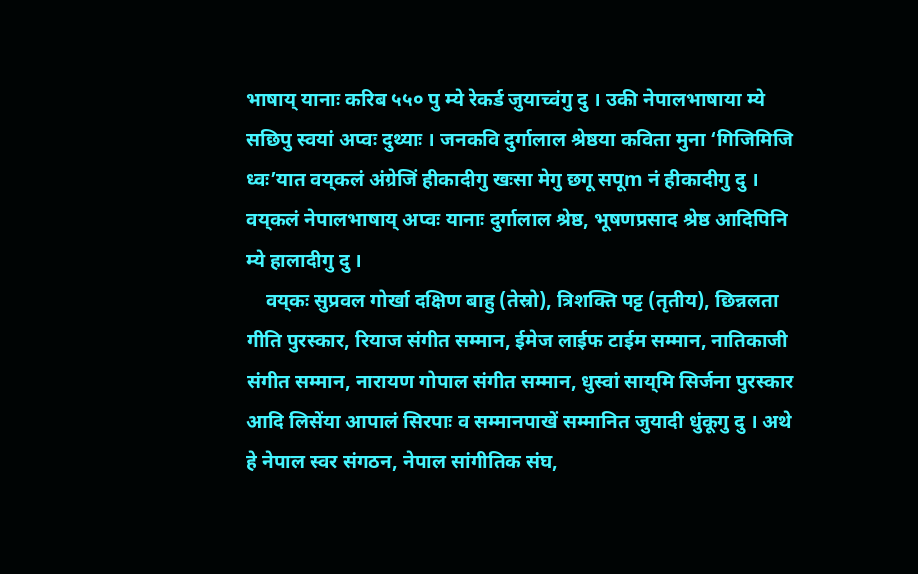भाषाय्‌ यानाः करिब ५५० पु म्ये रेकर्ड जुयाच्वंगु दु । उकी नेपालभाषाया म्ये सछिपु स्वयां अप्वः दुथ्याः । जनकवि दुर्गालाल श्रेष्ठया कविता मुना ‘गिजिमिजि ध्वः’यात वय्‌कलं अंग्रेजिं हीकादीगु खःसा मेगु छगू सपूm नं हीकादीगु दु । वय्‌कलं नेपालभाषाय्‌ अप्वः यानाः दुर्गालाल श्रेष्ठ, भूषणप्रसाद श्रेष्ठ आदिपिनि म्ये हालादीगु दु ।
    वय्‌कः सुप्रवल गोर्खा दक्षिण बाहु (तेस्रो), त्रिशक्ति पट्ट (तृतीय), छिन्नलता गीति पुरस्कार, रियाज संगीत सम्मान, ईमेज लाईफ टाईम सम्मान, नातिकाजी संगीत सम्मान, नारायण गोपाल संगीत सम्मान, धुस्वां साय्‌मि सिर्जना पुरस्कार आदि लिसेंया आपालं सिरपाः व सम्मानपाखें सम्मानित जुयादी धुंकूगु दु । अथे हे नेपाल स्वर संगठन, नेपाल सांगीतिक संघ,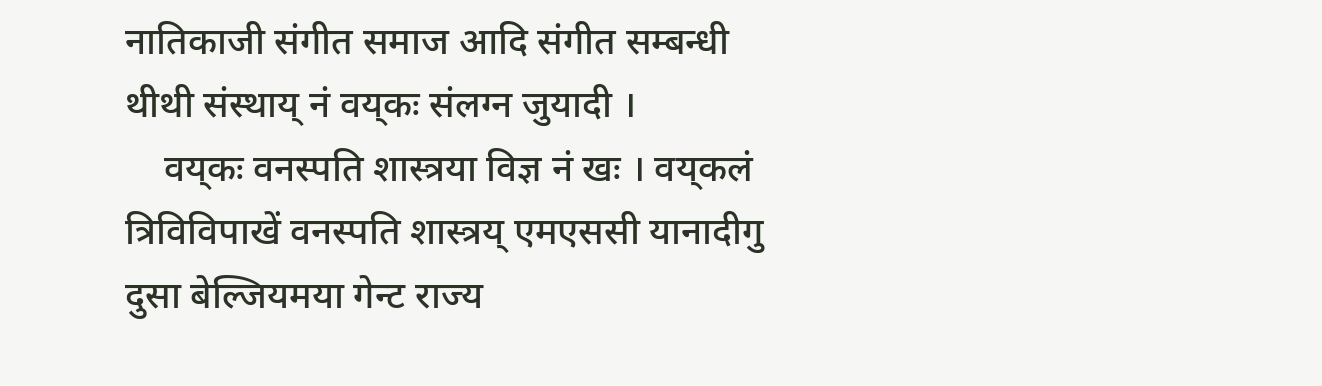नातिकाजी संगीत समाज आदि संगीत सम्बन्धी थीथी संस्थाय्‌ नं वय्‌कः संलग्न जुयादी ।
    वय्‌कः वनस्पति शास्त्रया विज्ञ नं खः । वय्‌कलं त्रिविविपाखें वनस्पति शास्त्रय्‌ एमएससी यानादीगु दुसा बेल्जियमया गेन्ट राज्य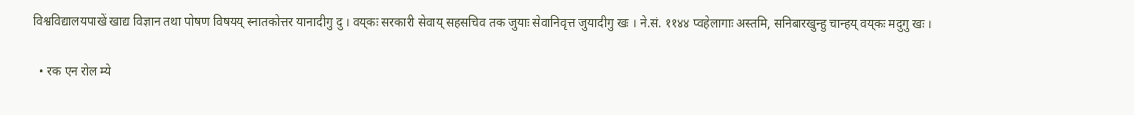विश्वविद्यालयपाखें खाद्य विज्ञान तथा पोषण विषयय्‌ स्नातकोत्तर यानादीगु दु । वय्‌कः सरकारी सेवाय्‌ सहसचिव तक जुयाः सेवानिवृत्त जुयादीगु खः । ने.सं. ११४४ प्वहेलागाः अस्तमि, सनिबारखुन्हु चान्हय्‌ वय्‌कः मदुगु खः ।

  • रक एन रोल म्ये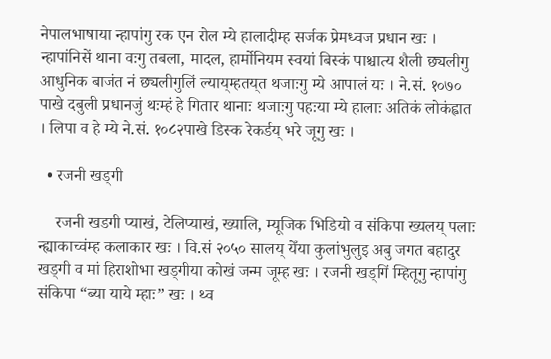नेपालभाषाया न्हापांगु रक एन रोल म्ये हालादीम्ह सर्जक प्रेमध्वज प्रधान खः । न्हापांनिसें थाना वःगु तबला, मादल, हार्मोनियम स्वयां बिस्कं पाश्चात्य शैली छ्यलीगु आधुनिक बाजंत नं छ्यलीगुलिं ल्याय्‌म्हतय्‌त थजाःगु म्ये आपालं यः । ने.सं. १०७० पाखे दबुली प्रधानजुं थःम्हं हे गितार थानाः थजाःगु पहःया म्ये हालाः अतिकं लोकंह्वात । लिपा व हे म्ये ने.सं. १०८२पाखे डिस्क रेकर्डय्‌ भरे जूगु खः ।

  • रजनी खड्गी

    रजनी खडगी प्याखं, टेलिप्याखं, ख्यालि, म्यूजिक भिडियो व संकिपा ख्यलय्‌ पलाः न्ह्याकाच्वंम्ह कलाकार खः । वि.सं २०५० सालय्‌ येँया कुलांभुलुइ अबु जगत बहादुर खड्गी व मां हिराशोभा खड्गीया कोखं जन्म जूम्ह खः । रजनी खड्गिं म्हितूगु न्हापांगु संकिपा “ब्या याये म्हाः” खः । थ्व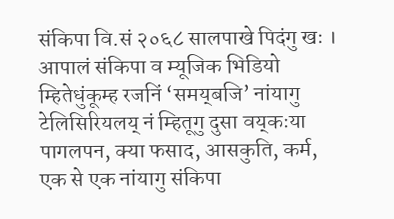संकिपा वि.सं २०६८ सालपाखे पिदंगु खः । आपालं संकिपा व म्यूजिक भिडियो म्हितेधुंकूम्ह रजनिं ‘समय्‌बजि’ नांयागु टेलिसिरियलय्‌ नं म्हितूगु दुसा वय्‌कःया पागलपन, क्या फसाद, आसकुति, कर्म, एक से एक नांयागु संकिपा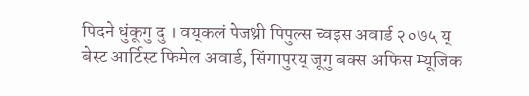पिदने धुंकूगु दु । वय्‌कलं पेजथ्री पिपुल्स च्वइस अवार्ड २०७५ य्‌ बेस्ट आर्टिस्ट फिमेल अवार्ड, सिंगापुरय्‌ जूगु बक्स अफिस म्यूजिक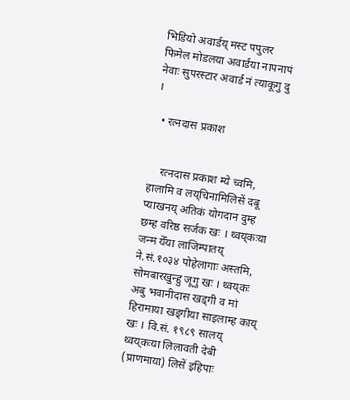भिडियो अवार्डय्‌ मस्ट पपुलर फिमेल मोडलया अवार्डया नापनापं नेवाः सुपरस्टार अवार्ड नं त्याकूगु दु ।

  • रत्नदास प्रकाश


    रत्नदास प्रकाश म्ये च्वमि, हालामि व लय्‌चिनामिलिसें दबू प्याखनय्‌ अतिकं योगदान दुम्ह छम्ह वरिष्ठ सर्जक खः । थ्वय्‌कःया जन्म येँया लाजिम्पातय्‌ ने.सं.१०३४ पोहेलागाः अस्तमि, सोमबारखुन्हु जूगु खः । थ्वय्‌कः अबु भवानीदास खड्गी व मां हिरामाया खड्गीया साइलाम्ह काय्‌ खः । वि.सं. १९८९ सालय्‌ थ्वय्‌कःया लिलावती देबी (प्राणमाया) लिसें इहिपाः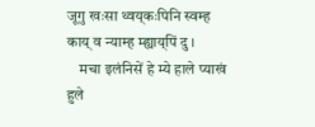जूगु खःसा थ्वय्‌कःपिनि स्वम्ह काय्‌ व न्याम्ह म्ह्याय्‌पिं दु ।
    मचा इलंनिसें हे म्ये हाले प्याखं हुले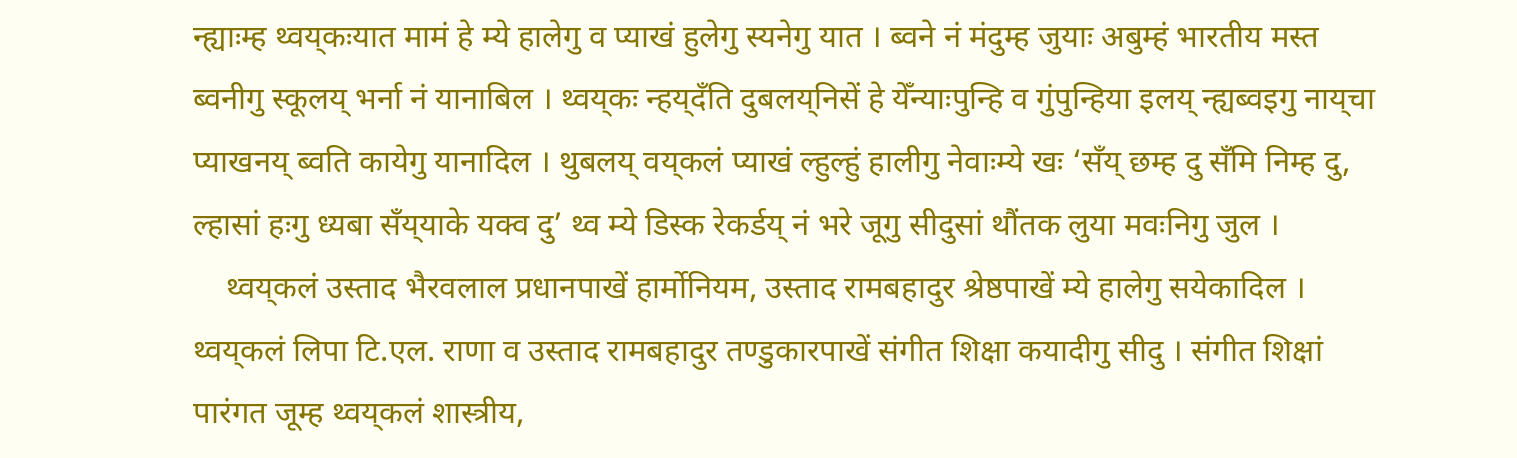न्ह्याःम्ह थ्वय्‌कःयात मामं हे म्ये हालेगु व प्याखं हुलेगु स्यनेगु यात । ब्वने नं मंदुम्ह जुयाः अबुम्हं भारतीय मस्त ब्वनीगु स्कूलय्‌ भर्ना नं यानाबिल । थ्वय्‌कः न्हय्‌दँति दुबलय्‌निसें हे येँन्याःपुन्हि व गुंपुन्हिया इलय्‌ न्ह्यब्वइगु नाय्‌चा प्याखनय्‌ ब्वति कायेगु यानादिल । थुबलय्‌ वय्‌कलं प्याखं ल्हुल्हुं हालीगु नेवाःम्ये खः ‘सँय्‌ छम्ह दु सँमि निम्ह दु, ल्हासां हःगु ध्यबा सँय्‌याके यक्व दु’ थ्व म्ये डिस्क रेकर्डय्‌ नं भरे जूगु सीदुसां थौंतक लुया मवःनिगु जुल ।
    थ्वय्‌कलं उस्ताद भैरवलाल प्रधानपाखें हार्मोनियम, उस्ताद रामबहादुर श्रेष्ठपाखें म्ये हालेगु सयेकादिल । थ्वय्‌कलं लिपा टि.एल. राणा व उस्ताद रामबहादुर तण्डुकारपाखें संगीत शिक्षा कयादीगु सीदु । संगीत शिक्षां पारंगत जूम्ह थ्वय्‌कलं शास्त्रीय,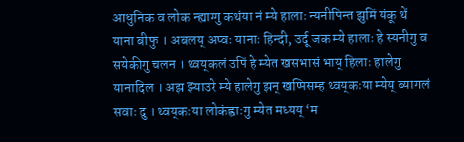आधुनिक व लोक न्ह्याग्गु कथंया नं म्ये हालाः न्यनीपिन्त झुमिं यंकू थें याना बीफु । अबलय्‌ अप्वः यानाः हिन्दी, उर्दू जक म्ये हालाः हे स्यनीगु व सयेकीगु चलन । थ्वय्‌कलं उपिं हे म्येत खसभासं भाय्‌ हिलाः हालेगु यानादिल । अझ झ्याउरे म्ये हालेगु झन् खप्पिसम्ह थ्वय्‌कःया म्येय्‌ ब्यागलं सवाः दु । थ्वय्‌कःया लोकंह्वाःगु म्येत मध्यय्‌ ‘म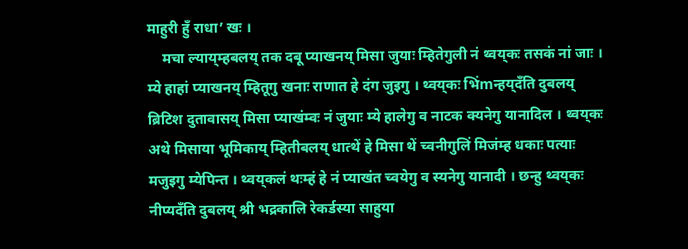माहुरी हुँ राधा’ खः ।
    मचा ल्याय्‌म्हबलय्‌ तक दबू प्याखनय्‌ मिसा जुयाः म्हितेगुली नं थ्वय्‌कः तसकं नां जाः । म्ये हाहां प्याखनय्‌ म्हितूगु खनाः राणात हे दंग जुइगु । थ्वय्‌कः भिंmन्हय्‌दँति दुबलय्‌ ब्रिटिश दुतावासय्‌ मिसा प्याखंम्वः नं जुयाः म्ये हालेगु व नाटक क्यनेगु यानादिल । थ्वय्‌कः अथे मिसाया भूमिकाय्‌ म्हितीबलय्‌ धात्थें हे मिसा थें च्वनीगुलिं मिजंम्ह धकाः पत्याः मजुइगु म्येपिन्त । थ्वय्‌कलं थःम्हं हे नं प्याखंत च्वयेगु व स्यनेगु यानादी । छन्हु थ्वय्‌कः नीप्यदँति दुबलय्‌ श्री भद्रकालि रेकर्डस्या साहुया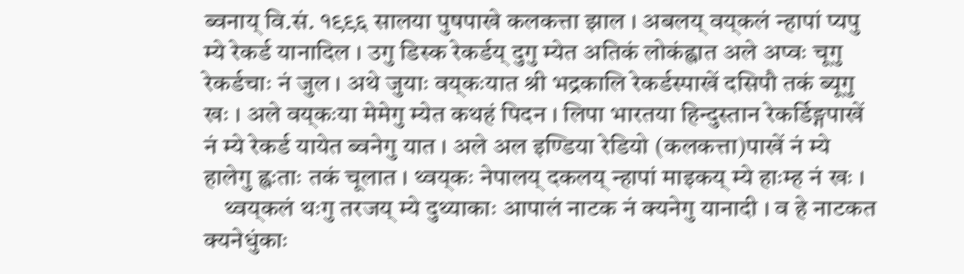ब्वनाय्‌ वि.सं. १९९६ सालया पुषपाखे कलकत्ता झाल । अबलय्‌ वय्‌कलं न्हापां प्यपु म्ये रेकर्ड यानादिल । उगु डिस्क रेकर्डय्‌ दुगु म्येत अतिकं लोकंह्वात अले अप्वः चूगु रेकर्डचाः नं जुल । अथे जुयाः वय्‌कःयात श्री भद्रकालि रेकर्डस्पाखें दसिपौ तकं ब्यूगु खः । अले वय्‌कःया मेमेगु म्येत कथहं पिदन । लिपा भारतया हिन्दुस्तान रेकर्डिङ्गपाखें नं म्ये रेकर्ड यायेत ब्वनेगु यात । अले अल इण्डिया रेडियो (कलकत्ता)पाखें नं म्ये हालेगु ह्वःताः तकं चूलात । थ्वय्‌कः नेपालय्‌ दकलय्‌ न्हापां माइकय्‌ म्ये हाःम्ह नं खः ।
    थ्वय्‌कलं थःगु तरजय्‌ म्ये दुथ्याकाः आपालं नाटक नं क्यनेगु यानादी । व हे नाटकत क्यनेधुंकाः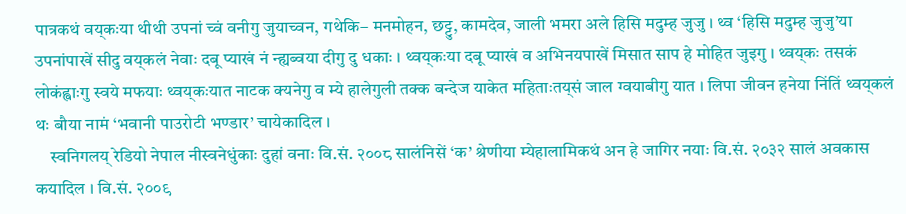पात्रकथं वय्‌कःया थीथी उपनां च्वं वनीगु जुयाच्वन, गथेकि– मनमोहन, छट्टु, कामदेव, जाली भमरा अले हिसि मदुम्ह जुजु । थ्व ‘हिसि मदुम्ह जुजु’या उपनांपाखें सीदु वय्‌कलं नेवाः दबू प्याखं नं न्ह्यब्वया दीगु दु धकाः । थ्वय्‌कःया दबू प्याखं व अभिनयपाखें मिसात साप हे मोहित जुइगु । थ्वय्‌कः तसकं लोकंह्वाःगु स्वये मफयाः थ्वय्‌कःयात नाटक क्यनेगु व म्ये हालेगुली तक्क बन्देज याकेत महिताःतय्‌सं जाल ग्वयाबीगु यात । लिपा जीवन हनेया निंतिं थ्वय्‌कलं थः बौया नामं ‘भवानी पाउरोटी भण्डार’ चायेकादिल ।
    स्वनिगलय्‌ रेडियो नेपाल नीस्वनेधुंकाः दुहां वनाः वि.सं. २००८ सालंनिसें ‘क’ श्रेणीया म्येहालामिकथं अन हे जागिर नयाः वि.सं. २०३२ सालं अवकास कयादिल । वि.सं. २००९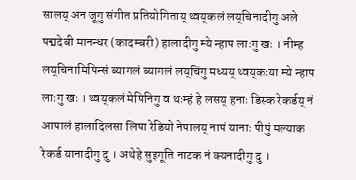सालय्‌ अन जूगु संगीत प्रतियोगिताय्‌ थ्वय्‌कलं लय्‌चिनादीगु अले पद्मदेबी मानन्धर (कादम्बरी) हालादीगु म्ये न्हाप लाःगु खः । नीम्ह लय्‌चिनामिपिन्सं ब्यागलं ब्यागलं लय्‌चिंगु मध्यय्‌ थ्वय्‌कःया म्ये न्हाप लाःगु खः । थ्वय्‌कलं मेपिनिगु व थःम्हं हे लसय्‌ हनाः डिस्क रेकर्डय्‌ नं आपालं हालादिलसा लिपा रेडियो नेपालय्‌ नापं यानाः पीपुं मल्याक रेकर्ड यानादीगु दु । अथेहे सुइगूति नाटक नं क्यनादीगु दु ।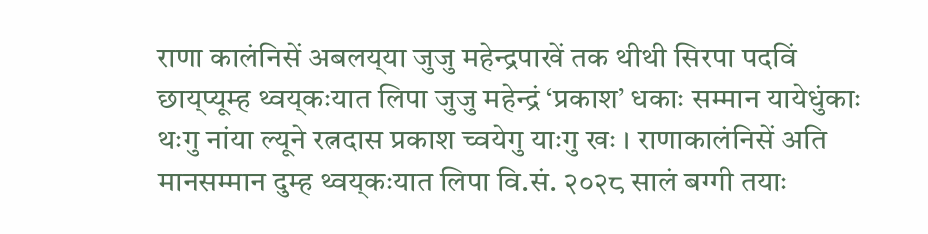राणा कालंनिसें अबलय्‌या जुजु महेन्द्रपाखें तक थीथी सिरपा पदविं छाय्‌प्यूम्ह थ्वय्‌कःयात लिपा जुजु महेन्द्रं ‘प्रकाश’ धकाः सम्मान यायेधुंकाः थःगु नांया ल्यूने रत्नदास प्रकाश च्वयेगु याःगु खः । राणाकालंनिसें अति मानसम्मान दुम्ह थ्वय्‌कःयात लिपा वि.सं. २०२८ सालं बग्गी तयाः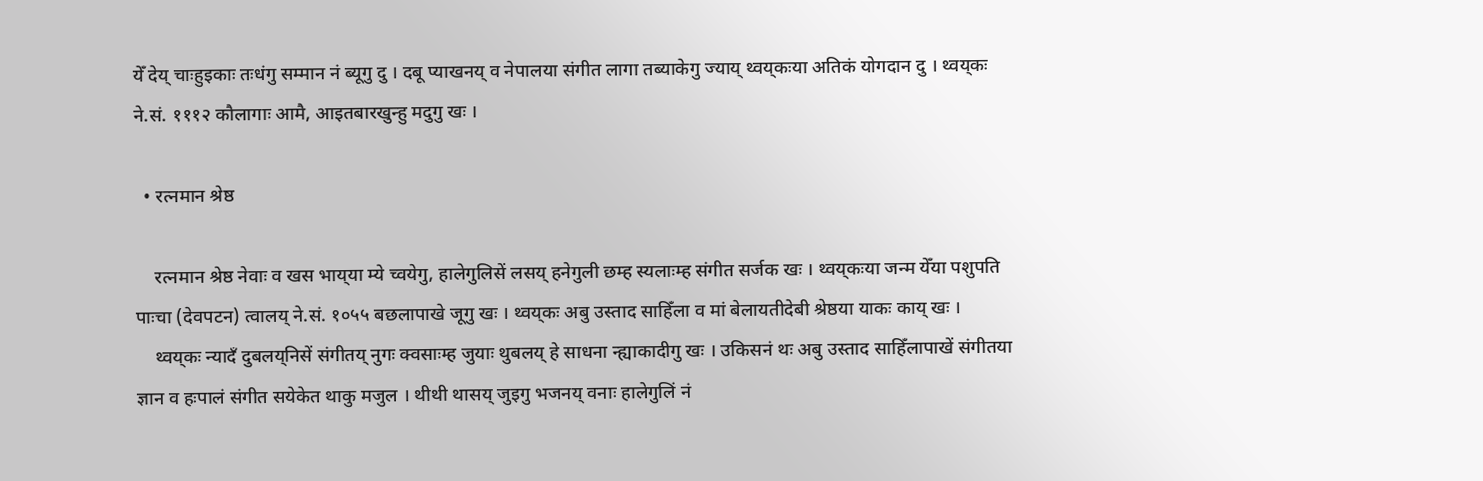येँ देय्‌ चाःहुइकाः तःधंगु सम्मान नं ब्यूगु दु । दबू प्याखनय्‌ व नेपालया संगीत लागा तब्याकेगु ज्याय्‌ थ्वय्‌कःया अतिकं योगदान दु । थ्वय्‌कः ने.सं. १११२ कौलागाः आमै, आइतबारखुन्हु मदुगु खः ।

  • रत्नमान श्रेष्ठ

    रत्नमान श्रेष्ठ नेवाः व खस भाय्‌या म्ये च्वयेगु, हालेगुलिसें लसय्‌ हनेगुली छम्ह स्यलाःम्ह संगीत सर्जक खः । थ्वय्‌कःया जन्म येँया पशुपति पाःचा (देवपटन) त्वालय्‌ ने.सं. १०५५ बछलापाखे जूगु खः । थ्वय्‌कः अबु उस्ताद साहिँला व मां बेलायतीदेबी श्रेष्ठया याकः काय्‌ खः ।
    थ्वय्‌कः न्यादँ दुबलय्‌निसें संगीतय्‌ नुगः क्वसाःम्ह जुयाः थुबलय्‌ हे साधना न्ह्याकादीगु खः । उकिसनं थः अबु उस्ताद साहिँलापाखें संगीतया ज्ञान व हःपालं संगीत सयेकेत थाकु मजुल । थीथी थासय्‌ जुइगु भजनय्‌ वनाः हालेगुलिं नं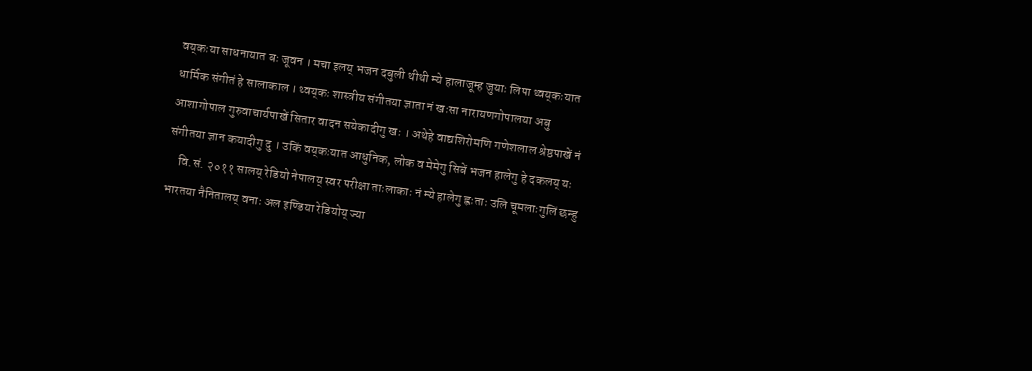वय्‌कःया साधनायात बः जूवन । मचा इलय्‌ भजन दबुली थीथी म्ये हालाजूम्ह जुयाः लिपा थ्वय्‌कःयात धार्मिक संगीतं हे सालाकाल । थ्वय्‌कः शास्त्रीय संगीतया ज्ञाता नं खःसा नारायणगोपालया अबु आशागोपाल गुरुवाचार्यपाखें सितार वादन सयेकादीगु खः । अथेहे वाद्यशिरोमणि गणेशलाल श्रेष्ठपाखें नं संगीतया ज्ञान कयादीगु दु । उकिं वय्‌कःयात आधुनिक, लोक व मेमेगु सिबें भजन हालेगु हे दकलय्‌ यः
    वि.सं. २०११ सालय्‌ रेडियो नेपालय्‌ स्वर परीक्षा ताःलाकाः नं म्ये हालेगु ह्वःताः उलि चूमलाःगुलिं छन्हु भारतया नैनितालय्‌ वनाः अल इण्डिया रेडियोय्‌ ज्या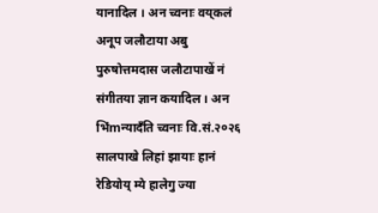यानादिल । अन च्वनाः वय्‌कलं अनूप जलौटाया अबु पुरुषोत्तमदास जलौटापाखें नं संगीतया ज्ञान कयादिल । अन भिंmन्यादँति च्वनाः वि.सं.२०२६ सालपाखे लिहां झायाः हानं रेडियोय्‌ म्ये हालेगु ज्या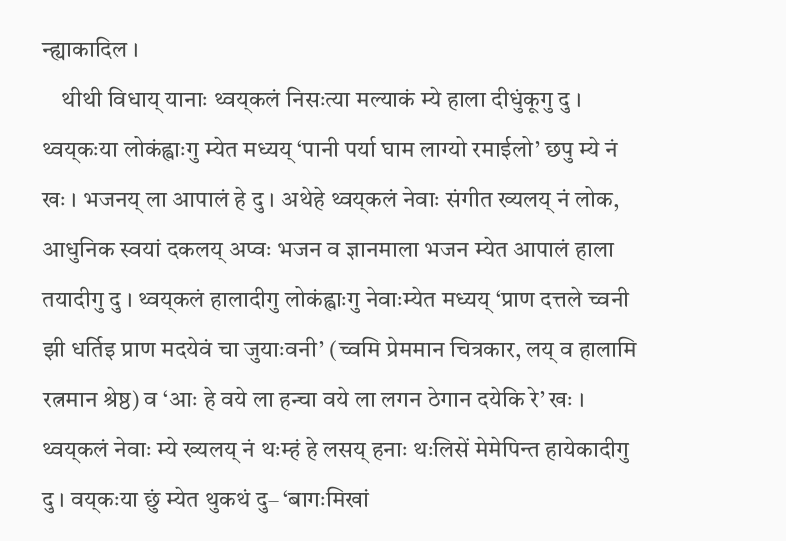न्ह्याकादिल ।
    थीथी विधाय्‌ यानाः थ्वय्‌कलं निसःत्या मल्याकं म्ये हाला दीधुंकूगु दु । थ्वय्‌कःया लोकंह्वाःगु म्येत मध्यय्‌ ‘पानी पर्या घाम लाग्यो रमाईलो’ छपु म्ये नं खः । भजनय्‌ ला आपालं हे दु । अथेहे थ्वय्‌कलं नेवाः संगीत ख्यलय्‌ नं लोक, आधुनिक स्वयां दकलय्‌ अप्वः भजन व ज्ञानमाला भजन म्येत आपालं हाला तयादीगु दु । थ्वय्‌कलं हालादीगु लोकंह्वाःगु नेवाःम्येत मध्यय्‌ ‘प्राण दत्तले च्वनी झी धर्तिइ प्राण मदयेवं चा जुयाःवनी’ (च्वमि प्रेममान चित्रकार, लय्‌ व हालामि रत्नमान श्रेष्ठ) व ‘आः हे वये ला हन्चा वये ला लगन ठेगान दयेकि रे’ खः । थ्वय्‌कलं नेवाः म्ये ख्यलय्‌ नं थःम्हं हे लसय्‌ हनाः थःलिसें मेमेपिन्त हायेकादीगु दु । वय्‌कःया छुं म्येत थुकथं दु– ‘बागःमिखां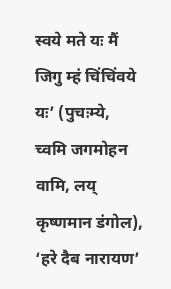स्वये मते यः मैं जिगु म्हं चिंचिंवये यः’ (पुचःम्ये, च्वमि जगमोहन वामि, लय्‌ कृष्णमान डंगोल), ‘हरे दैब नारायण’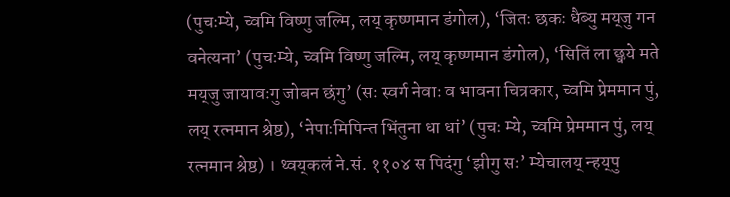(पुचःम्ये, च्वमि विष्णु जल्मि, लय्‌ कृष्णमान डंगोल), ‘जितः छकः धैब्यु मय्‌जु गन वनेत्यना’ (पुचःम्ये, च्वमि विष्णु जल्मि, लय्‌ कृष्णमान डंगोल), ‘सितिं ला छ्वये मते मय्‌जु जायावःगु जोबन छंगु’ (सः स्वर्ग नेवाः व भावना चित्रकार, च्वमि प्रेममान पुं, लय्‌ रत्नमान श्रेष्ठ), ‘नेपाःमिपिन्त भिंतुना धा धां’ (पुचः म्ये, च्वमि प्रेममान पुं, लय्‌ रत्नमान श्रेष्ठ) । थ्वय्‌कलं ने.सं. ११०४ स पिदंगु ‘झीगु सः’ म्येचालय्‌ न्हय्‌पु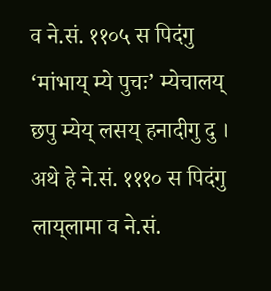व ने.सं. ११०५ स पिदंगु ‘मांभाय्‌ म्ये पुचः’ म्येचालय्‌ छपु म्येय्‌ लसय्‌ हनादीगु दु । अथे हे ने.सं. १११० स पिदंगु लाय्‌लामा व ने.सं.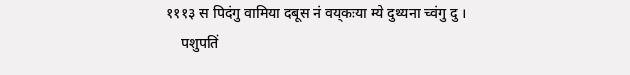१११३ स पिदंगु वामिया दबूस नं वय्‌कःया म्ये दुथ्यना च्वंगु दु ।
    पशुपतिं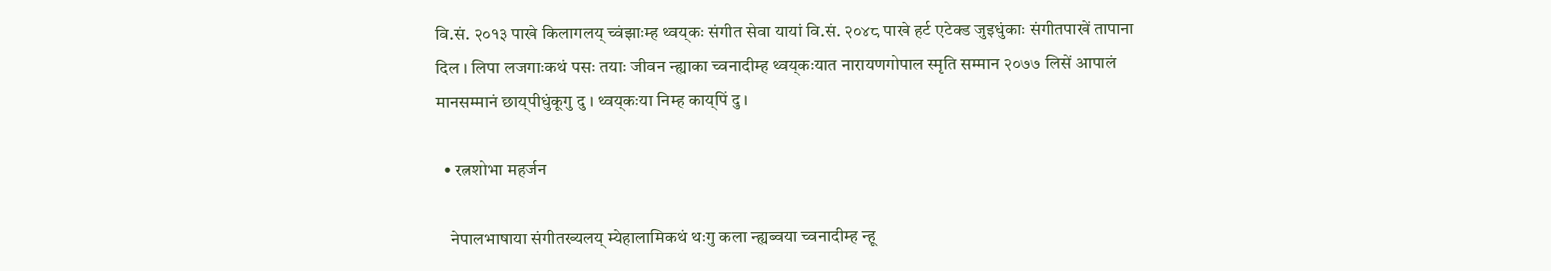वि.सं. २०१३ पाखे किलागलय्‌ च्वंझाःम्ह थ्वय्‌कः संगीत सेवा यायां वि.सं. २०४८ पाखे हर्ट एटेक्ड जुइधुंकाः संगीतपाखें तापाना दिल । लिपा लजगाःकथं पसः तयाः जीवन न्ह्याका च्वनादीम्ह थ्वय्‌कःयात नारायणगोपाल स्मृति सम्मान २०७७ लिसें आपालं मानसम्मानं छाय्‌पीधुंकूगु दु । थ्वय्‌कःया निम्ह काय्‌पिं दु ।

  • रत्नशोभा महर्जन

    नेपालभाषाया संगीतख्यलय्‌ म्येहालामिकथं थःगु कला न्ह्यब्वया च्वनादीम्ह न्हू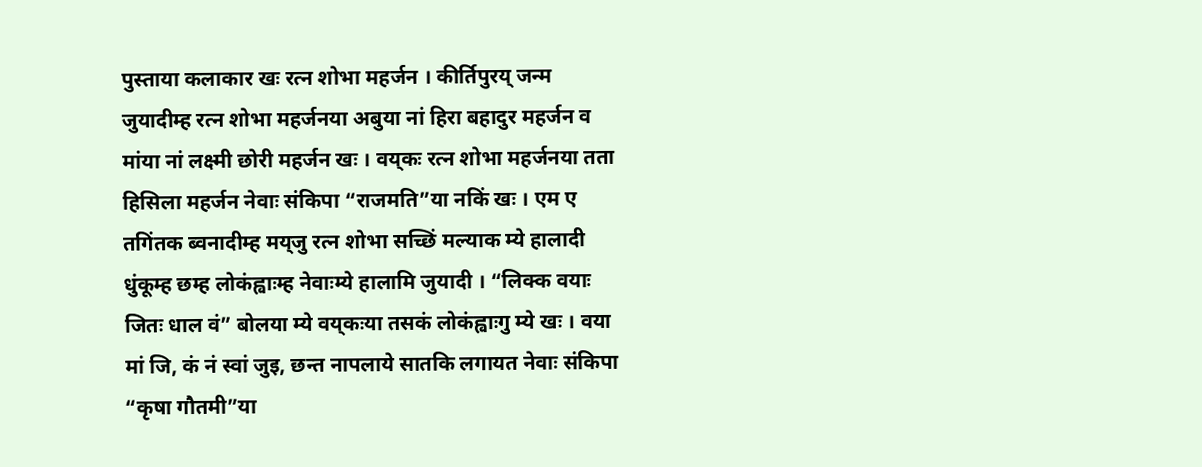पुस्ताया कलाकार खः रत्न शोभा महर्जन । कीर्तिपुरय्‌ जन्म जुयादीम्ह रत्न शोभा महर्जनया अबुया नां हिरा बहादुर महर्जन व मांया नां लक्ष्मी छोरी महर्जन खः । वय्‌कः रत्न शोभा महर्जनया तता हिसिला महर्जन नेवाः संकिपा “राजमति”या नकिं खः । एम ए तगिंतक ब्वनादीम्ह मय्‌जु रत्न शोभा सच्छिं मल्याक म्ये हालादी धुंकूम्ह छम्ह लोकंह्वाःम्ह नेवाःम्ये हालामि जुयादी । “लिक्क वयाः जितः धाल वं” बोलया म्ये वय्‌कःया तसकं लोकंह्वाःगु म्ये खः । वया मां जि, कं नं स्वां जुइ, छन्त नापलाये सातकि लगायत नेवाः संकिपा “कृषा गौतमी”या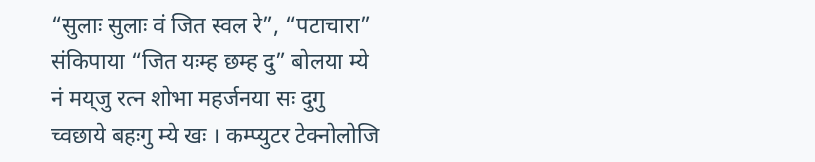“सुलाः सुलाः वं जित स्वल रे”, “पटाचारा” संकिपाया “जित यःम्ह छम्ह दु” बोलया म्ये नं मय्‌जु रत्न शोभा महर्जनया सः दुगु च्वछाये बहःगु म्ये खः । कम्प्युटर टेक्नोलोजि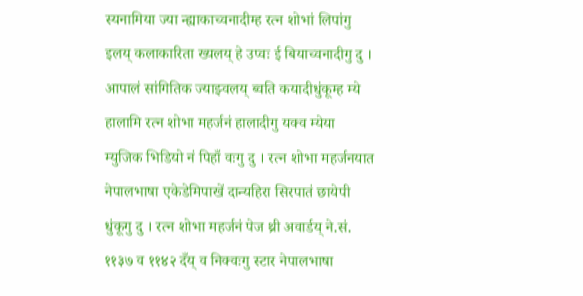स्यनामिया ज्या न्ह्याकाच्वनादीम्ह रत्न शोभां लिपांगु इलय्‌ कलाकारिता ख्यलय्‌ हे उप्वः ई बियाच्वनादीगु दु । आपालं सांगितिक ज्याझ्वलय्‌ ब्वति कयादीधुंकूम्ह म्ये हालामि रत्न शोभा महर्जनं हालादीगु यक्व म्येया म्युजिक भिडियो नं पिहाँ वःगु दु । रत्न शोभा महर्जनयात नेपालभाषा एकेडेमिपाखें दान्यहिरा सिरपातं छायेपी धुंकूगु दु । रत्न शोभा महर्जनं पेज थ्री अवार्डय्‌ ने.सं. ११३७ व ११४२ दँय्‌ व निक्वःगु स्टार नेपालभाषा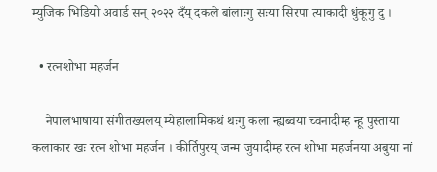म्युजिक भिडियो अवार्ड सन् २०२२ दँय्‌ दकले बांलाःगु सःया सिरपा त्याकादी धुंकूगु दु ।

  • रत्नशोभा महर्जन

    नेपालभाषाया संगीतख्यलय्‌ म्येहालामिकथं थःगु कला न्ह्यब्वया च्वनादीम्ह न्हू पुस्ताया कलाकार खः रत्न शोभा महर्जन । कीर्तिपुरय्‌ जन्म जुयादीम्ह रत्न शोभा महर्जनया अबुया नां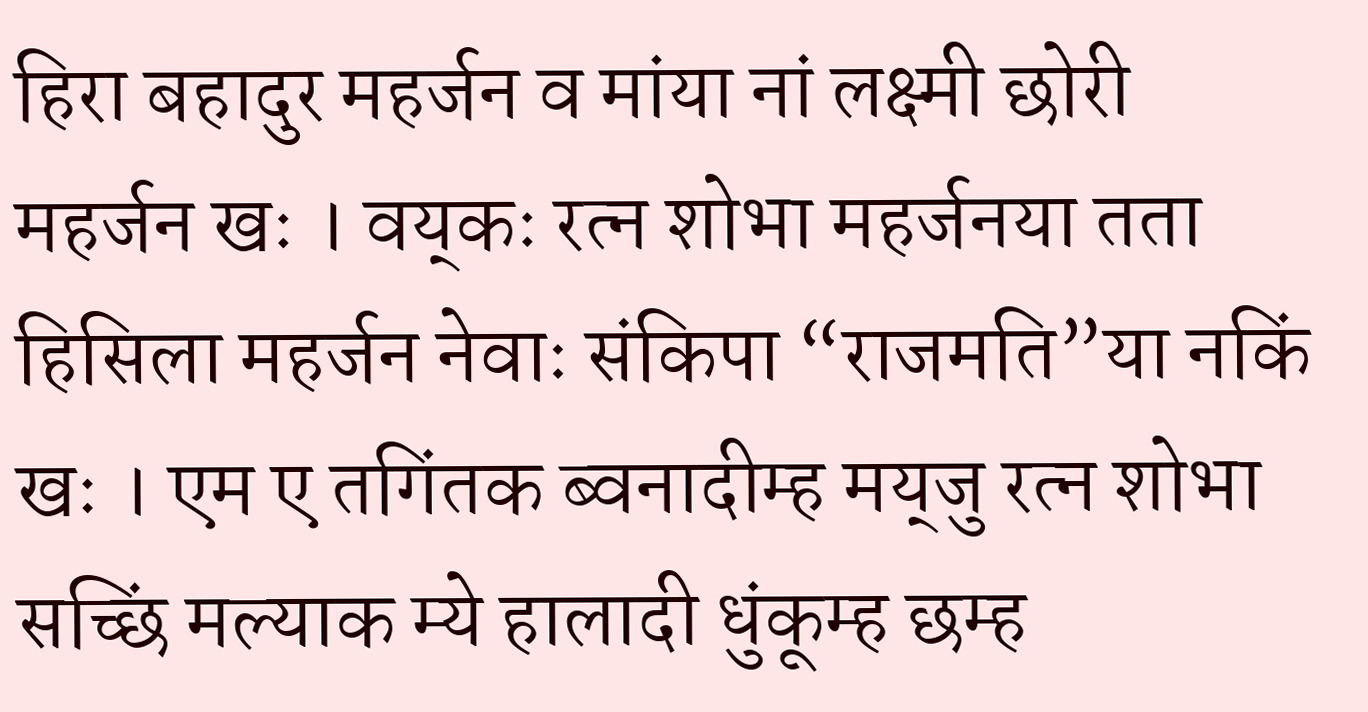हिरा बहादुर महर्जन व मांया नां लक्ष्मी छोरी महर्जन खः । वय्‌कः रत्न शोभा महर्जनया तता हिसिला महर्जन नेवाः संकिपा “राजमति”या नकिं खः । एम ए तगिंतक ब्वनादीम्ह मय्‌जु रत्न शोभा सच्छिं मल्याक म्ये हालादी धुंकूम्ह छम्ह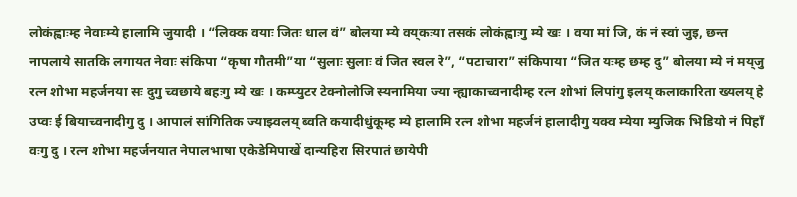लोकंह्वाःम्ह नेवाःम्ये हालामि जुयादी । “लिक्क वयाः जितः धाल वं” बोलया म्ये वय्‌कःया तसकं लोकंह्वाःगु म्ये खः । वया मां जि, कं नं स्वां जुइ, छन्त नापलाये सातकि लगायत नेवाः संकिपा “कृषा गौतमी”या “सुलाः सुलाः वं जित स्वल रे”, “पटाचारा” संकिपाया “जित यःम्ह छम्ह दु” बोलया म्ये नं मय्‌जु रत्न शोभा महर्जनया सः दुगु च्वछाये बहःगु म्ये खः । कम्प्युटर टेक्नोलोजि स्यनामिया ज्या न्ह्याकाच्वनादीम्ह रत्न शोभां लिपांगु इलय्‌ कलाकारिता ख्यलय्‌ हे उप्वः ई बियाच्वनादीगु दु । आपालं सांगितिक ज्याझ्वलय्‌ ब्वति कयादीधुंकूम्ह म्ये हालामि रत्न शोभा महर्जनं हालादीगु यक्व म्येया म्युजिक भिडियो नं पिहाँ वःगु दु । रत्न शोभा महर्जनयात नेपालभाषा एकेडेमिपाखें दान्यहिरा सिरपातं छायेपी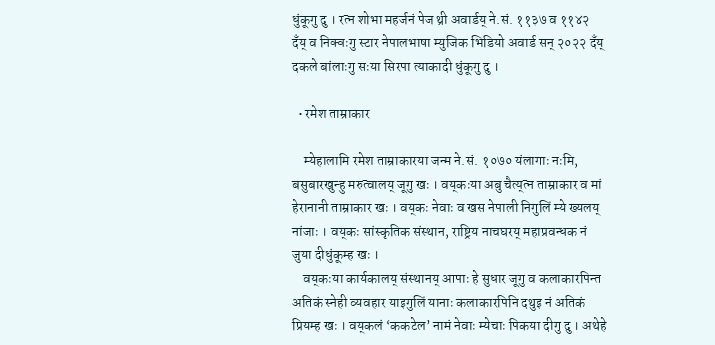धुंकूगु दु । रत्न शोभा महर्जनं पेज थ्री अवार्डय्‌ ने.सं. ११३७ व ११४२ दँय्‌ व निक्वःगु स्टार नेपालभाषा म्युजिक भिडियो अवार्ड सन् २०२२ दँय्‌ दकले बांलाःगु सःया सिरपा त्याकादी धुंकूगु दु ।

  • रमेश ताम्राकार

    म्येहालामि रमेश ताम्राकारया जन्म ने.सं. १०७० यंलागाः नःमि, बसुबारखुन्हु मरुत्वालय्‌ जूगु खः । वय्‌कःया अबु चैत्य्‌त्न ताम्राकार व मां हेरानानी ताम्राकार खः । वय्‌कः नेवाः व खस नेपाली निगुलिं म्ये ख्यलय्‌ नांजाः । वय्‌कः सांस्कृतिक संस्थान, राष्ट्रिय नाचघरय्‌ महाप्रवन्धक नं जुया दीधुंकूम्ह खः ।
    वय्‌कःया कार्यकालय्‌ संस्थानय्‌ आपाः हे सुधार जूगु व कलाकारपिन्त अतिकं स्नेही व्यवहार याइगुलिं यानाः कलाकारपिनि दथुइ नं अतिकं प्रियम्ह खः । वय्‌कलं ‘ककटेल’ नामं नेवाः म्येचाः पिकया दीगु दु । अथेहे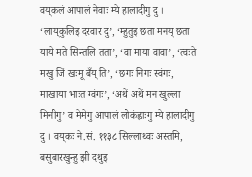वय्‌कलं आपालं नेवाः म्ये हालादीगु दु । ‘लाय्‌कुलिइ दरवार दु’, ‘म्हुतुइ छता मनय्‌ छता याये मते सिन्तलि तता’, ‘वा माया वावा’, ‘त्वःते मखु जिं खःमू बँय्‌ ति’, ‘छगः निगः स्वंगः, माखाया भाःत ग्वंगः’, ‘अथें अथें मन खुल्ला मिनीगु’ व मेमेगु आपालं लोकंह्वाःगु म्ये हालादीगु दु । वय्‌कः ने.सं. ११३८ सिल्लाथ्वः अस्तमि, बसुबारखुन्हु झी दथुइ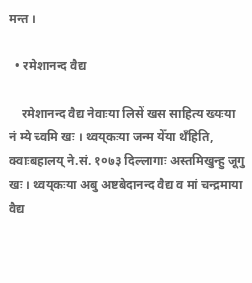मन्त ।

  • रमेशानन्द वैद्य

    रमेशानन्द वैद्य नेवाःया लिसें खस साहित्य ख्यःया नं म्ये च्वमि खः । थ्वय्‌कःया जन्म येँया थँहिति, क्वाःबहालय्‌ ने.सं. १०७३ दिल्लागाः अस्तमिखुन्हु जूगु खः । थ्वय्‌कःया अबु अष्टबेदानन्द वैद्य व मां चन्द्रमाया वैद्य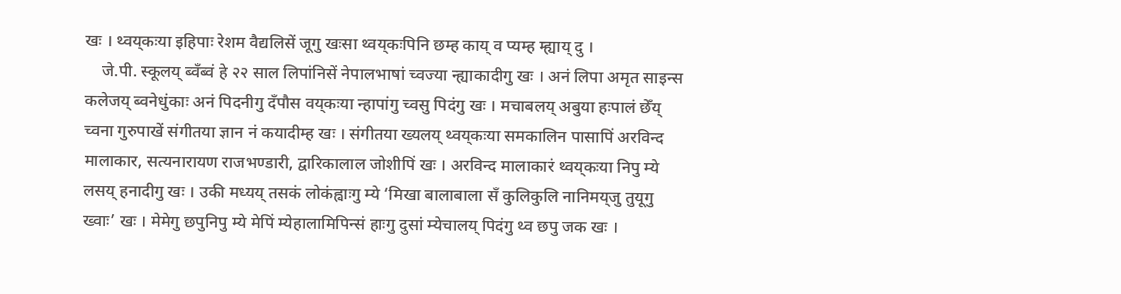खः । थ्वय्‌कःया इहिपाः रेशम वैद्यलिसें जूगु खःसा थ्वय्‌कःपिनि छम्ह काय्‌ व प्यम्ह म्ह्याय्‌ दु ।
    जे.पी. स्कूलय्‌ ब्वँब्वं हे २२ साल लिपांनिसें नेपालभाषां च्वज्या न्ह्याकादीगु खः । अनं लिपा अमृत साइन्स कलेजय्‌ ब्वनेधुंकाः अनं पिदनीगु दँपौस वय्‌कःया न्हापांगु च्वसु पिदंगु खः । मचाबलय्‌ अबुया हःपालं छेँय्‌ च्वना गुरुपाखें संगीतया ज्ञान नं कयादीम्ह खः । संगीतया ख्यलय्‌ थ्वय्‌कःया समकालिन पासापिं अरविन्द मालाकार, सत्यनारायण राजभण्डारी, द्वारिकालाल जोशीपिं खः । अरविन्द मालाकारं थ्वय्‌कःया निपु म्ये लसय्‌ हनादीगु खः । उकी मध्यय्‌ तसकं लोकंह्वाःगु म्ये ‘मिखा बालाबाला सँ कुलिकुलि नानिमय्‌जु तुयूगु ख्वाः’ खः । मेमेगु छपुनिपु म्ये मेपिं म्येहालामिपिन्सं हाःगु दुसां म्येचालय्‌ पिदंगु थ्व छपु जक खः ।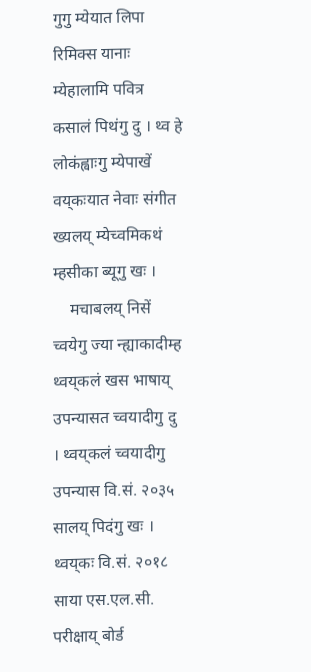गुगु म्येयात लिपा रिमिक्स यानाः म्येहालामि पवित्र कसालं पिथंगु दु । थ्व हे लोकंह्वाःगु म्येपाखें वय्‌कःयात नेवाः संगीत ख्यलय्‌ म्येच्वमिकथं म्हसीका ब्यूगु खः ।
    मचाबलय्‌ निसें च्वयेगु ज्या न्ह्याकादीम्ह थ्वय्‌कलं खस भाषाय्‌ उपन्यासत च्वयादीगु दु । थ्वय्‌कलं च्वयादीगु उपन्यास वि.सं. २०३५ सालय्‌ पिदंगु खः । थ्वय्‌कः वि.सं. २०१८ साया एस.एल.सी. परीक्षाय्‌ बोर्ड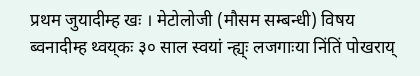प्रथम जुयादीम्ह खः । मेटोलोजी (मौसम सम्बन्धी) विषय ब्वनादीम्ह थ्वय्‌कः ३० साल स्वयां न्ह्य्‌ः लजगाःया निंतिं पोखराय्‌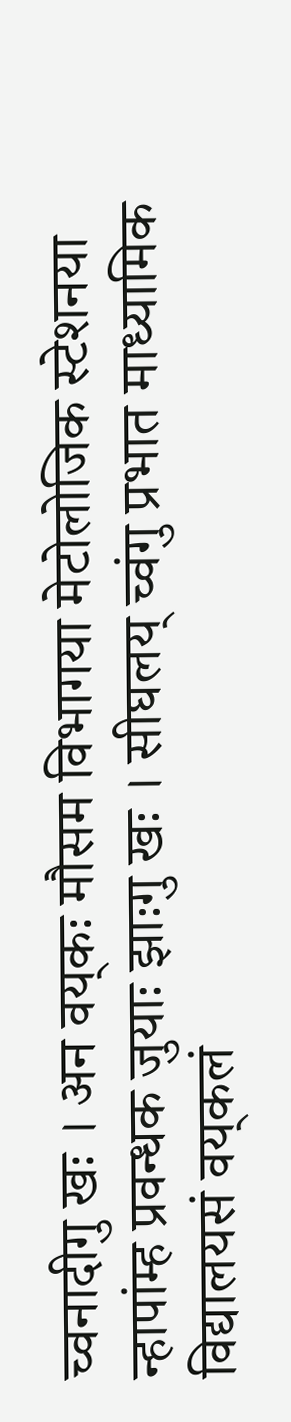च्वनादीगु खः । अन वय्‌कः मौसम विभागया मेटोलोजिक स्टेशनया न्हापांम्ह प्रवन्धक जुयाः झाःगु खः । सीघलय्‌ च्वंगु प्रभात माध्यामिक विद्यालयसं वय्‌कलं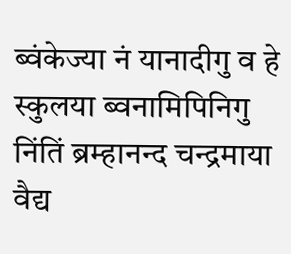ब्वंकेज्या नं यानादीगु व हे स्कुलया ब्वनामिपिनिगु निंतिं ब्रम्हानन्द चन्द्रमाया वैद्य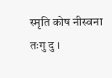स्मृति कोष नीस्वना तःगु दु ।